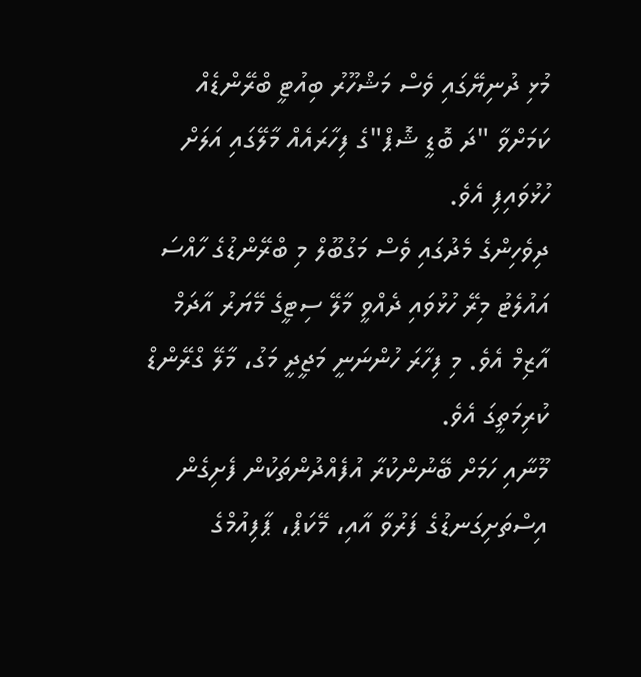މުޅި ދުނިޔޭގައި ވެސް މަޝްހޫރު ބިއުޓީ ބްރޭންޑެއް ކަމަށްވާ "ދަ ބޮޑީ ޝޮޕް"ގެ ފިހާރައެއް މާލޭގައި އަލަށް ހުޅުވައިފި އެވެ.
ދިވެހިންގެ މެދުގައި ވެސް މަގުބޫލް މި ބްރޭންޑުގެ ހާއްސަ އައުލެޓު މިރޭ ހުޅުވައި ދެއްވީ މާލޭ ސިޓީގެ މޭޔަރު އާދަމް އާޒިމް އެވެ. މި ފިހާރަ ހުންނަނީ މަޖީދީ މަގު، މާލޭ ގްރޭންޑް ކުރިމަތީގަ އެވެ.
މޫނާއި ހަމަށް ބޭނުންކުރާ އުފެއްދުންތަކުން ފެށިގެން އިސްތަށިގަނޑުގެ ފަރުވާ އާއި، މޭކަޕް، ޕާފިއުމްގެ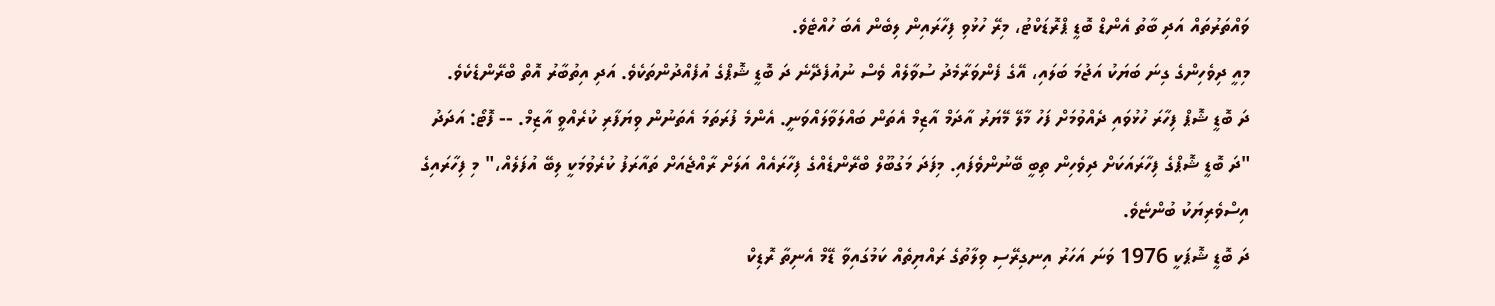ވައްތަރުތައް އަދި ބާތު އެންޑް ބޮޑީ ޕްރޮޑަކްޓު، މިރޭ ހުޅުވި ފިހާރައިން ލިބެން އެބަ ހުއްޓެވެ.
މިއީ ދިވެހިންގެ ގިނަ ބަޔަކު އަޖުމަ ބަލައި، އޭގެ ފެންވަރާމެދު ސުވާލެއް ވެސް ނުއުފެދޭނެ ދަ ބޮޑީ ޝޮޕްގެ އުފެއްދުންތަކެވެ. އަދި އިތުބާރު އޮތް ބްރޭންޑެކެވެ.
ދަ ބޮޑީ ޝޮޕް ފިހާރަ ހުޅުވައި ދެއްވުމަށް ފަހު މާލޭ މޭޔަރު އާދަމް އާޒިމް އެތަން ބައްލަވާލައްވަނީ. އެންމެ ފުރަތަމަ އެތަނުން ވިޔަފާރި ކުރެއްވީ އާޒިމް. -- ފޮޓޯ: އަދަދު
"ދަ ބޮޑީ ޝޮޕްގެ ފިހާރައަކަށް ދިވެހިން ތިބީ ބޭނުންވެފައި. މިފަދަ މަގުބޫލް ބްރޭންޑެއްގެ ފިހާރައެއް އަލަށް ރާއްޖެއަށް ތައާރަފު ކުރެވުމަކީ ލިބޭ އުފަލެއް،" މި ފިހާރައިގެ އިސްވެރިޔަކު ބުންޏެވެ.
ދަ ބޮޑީ ޝޮޕަކީ 1976 ވަނަ އަހަރު އިނގިރޭސި ވިލާތުގެ ރައްޔިތެއް ކަމުގައިވާ ޑޭމް އެނިތާ ރޮޑިކް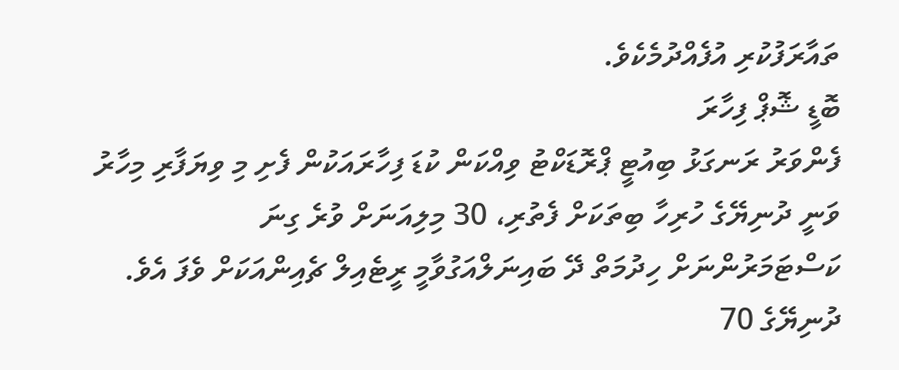ތައާރަފުކުރި އުފެއްދުމެކެވެ.
ބޮޑީ ޝޮޕް ފިހާރަ
ފެންވަރު ރަނގަޅު ބިއުޓީ ޕްރޮޑަކްޓު ވިއްކަން ކުޑަ ފިހާރައަކުން ފެށި މި ވިޔަފާރި މިހާރު ވަނީ ދުނިޔޭގެ ހުރިހާ ބިތަކަށް ފެތުރި، 30 މިލިއަނަށް ވުރެ ގިނަ ކަސްޓަމަރުންނަށް ހިދުމަތް ދޭ ބައިނަލްއަގުވާމީ ރީޓެއިލް ޗެއިންއަކަށް ވެފަ އެވެ.
ދުނިޔޭގެ 70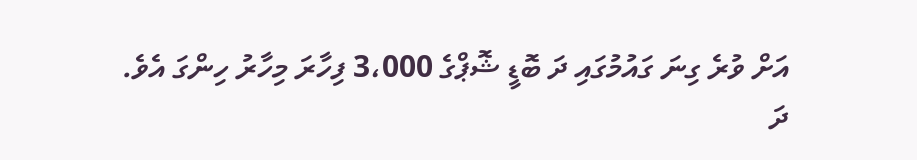އަށް ވުރެ ގިނަ ގައުމުގައި ދަ ބޮޑީ ޝޮޕްގެ 3،000 ފިހާރަ މިހާރު ހިންގަ އެވެ.
ދަ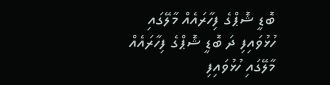ބޮޑީ ޝޮޕްގެ ފިހާރައެއް މާލޭގައި ހުޅުވައިފި ދަ ބޮޑީ ޝޮޕްގެ ފިހާރައެއް މާލޭގައި ހުޅުވައިފި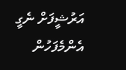އަރުޝީފަށް ނެގީ
އެންމެފަހުން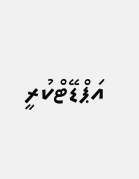އަޕްޑޭޓްކުރީ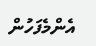އެންމެފަހުން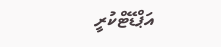އަޕްޑޭޓްކުރީ